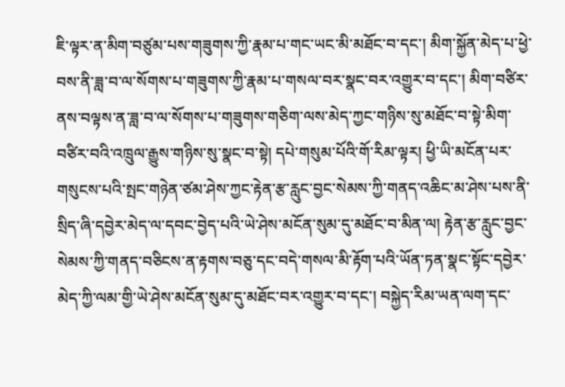ཇི་ལྟར་ན་མིག་བཙུམ་པས་གཟུགས་ཀྱི་རྣམ་པ་གང་ཡང་མི་མཐོང་བ་དང་། མིག་སྐྱོན་མེད་པ་ཕྱེ་བས་ནི་ཟླ་བ་ལ་སོགས་པ་གཟུགས་ཀྱི་རྣམ་པ་གསལ་བར་སྣང་བར་འགྱུར་བ་དང་། མིག་བཙིར་ནས་བལྟས་ན་ཟླ་བ་ལ་སོགས་པ་གཟུགས་གཅིག་ལས་མེད་ཀྱང་གཉིས་སུ་མཐོང་བ་སྟེ་མིག་བཙིར་བའི་འཁྲུལ་རྒྱུས་གཉིས་སུ་སྣང་བ་སྟེ། དཔེ་གསུམ་པོའི་གོ་རིམ་ལྟར། ཕྱི་ཡི་མངོན་པར་གསུངས་པའི་སྤང་གཉེན་ཙམ་ཤེས་ཀྱང་རྟེན་རྩ་རླུང་བྱང་སེམས་ཀྱི་གནད་འཆིང་མ་ཤེས་པས་ནི་སྲིད་ཞི་དབྱེར་མེད་ལ་དབང་བྱེད་པའི་ཡེ་ཤེས་མངོན་སུམ་དུ་མཐོང་བ་མིན་ལ། རྟེན་རྩ་རླུང་བྱང་སེམས་ཀྱི་གནད་བཅིངས་ན་རྟགས་བཅུ་དང་བདེ་གསལ་མི་རྟོག་པའི་ཡོན་ཏན་སྣང་སྟོང་དབྱེར་མེད་ཀྱི་ལམ་གྱི་ཡེ་ཤེས་མངོན་སུམ་དུ་མཐོང་བར་འགྱུར་བ་དང་། བསྐྱེད་རིམ་ཡན་ལག་དང་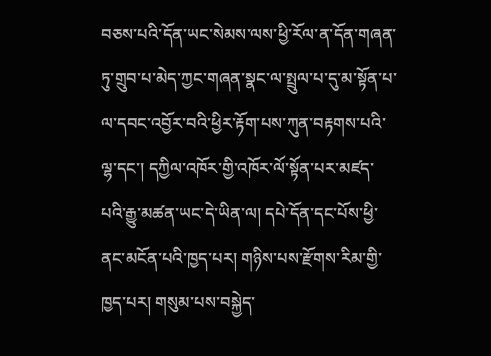བཅས་པའི་དོན་ཡང་སེམས་ལས་ཕྱི་རོལ་ན་དོན་གཞན་ཏུ་གྲུབ་པ་མེད་ཀྱང་གཞན་སྣང་ལ་སྤྲུལ་པ་དུ་མ་སྟོན་པ་ལ་དབང་འབྱོར་བའི་ཕྱིར་རྟོག་པས་ཀུན་བརྟགས་པའི་ལྷ་དང་། དཀྱིལ་འཁོར་གྱི་འཁོར་ལོ་སྟོན་པར་མཛད་པའི་རྒྱུ་མཚན་ཡང་དེ་ཡིན་ལ། དཔེ་དོན་དང་པོས་ཕྱི་ནང་མངོན་པའི་ཁྱད་པར། གཉིས་པས་རྫོགས་རིམ་གྱི་ཁྱད་པར། གསུམ་པས་བསྐྱེད་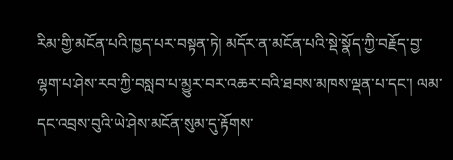རིམ་གྱི་མངོན་པའི་ཁྱད་པར་བསྟན་ཏེ། མདོར་ན་མངོན་པའི་སྡེ་སྣོད་ཀྱི་བརྗོད་བྱ་ལྷག་པ་ཤེས་རབ་ཀྱི་བསླབ་པ་མྱུར་བར་འཆར་བའི་ཐབས་མཁས་ལྡན་པ་དང་། ལམ་དང་འབྲས་བུའི་ཡེ་ཤེས་མངོན་སུམ་དུ་རྟོགས་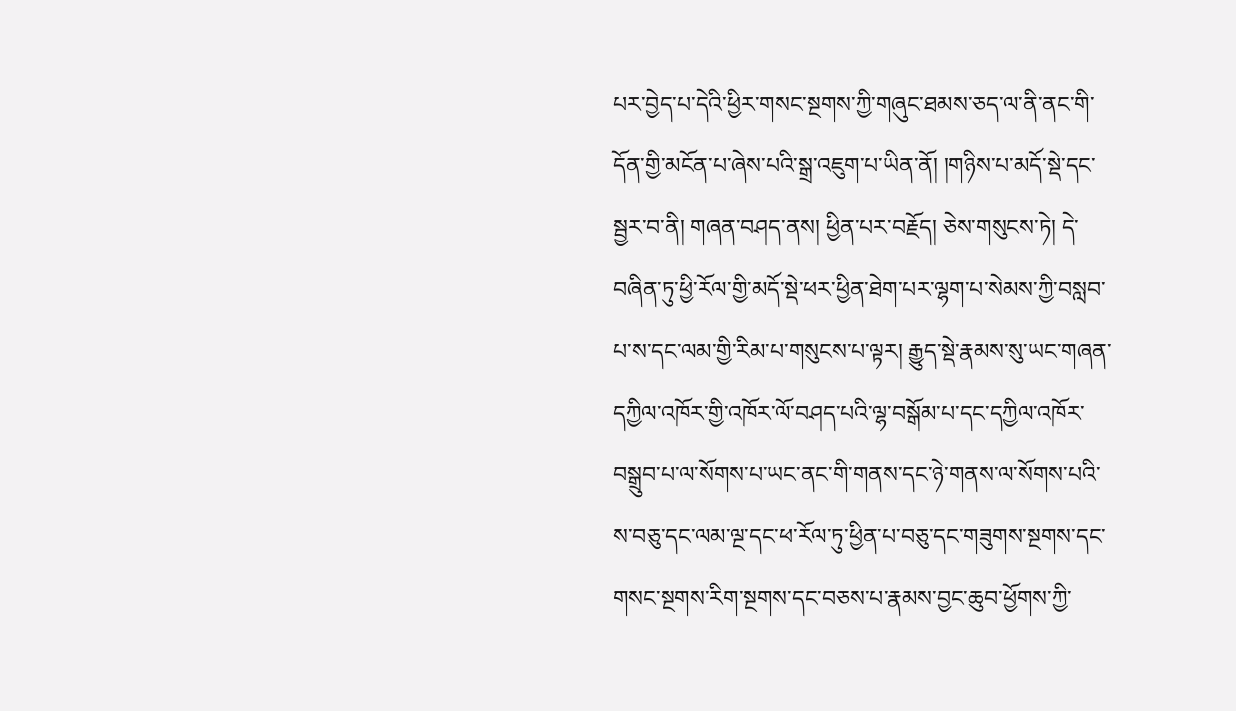པར་བྱེད་པ་དེའི་ཕྱིར་གསང་སྔགས་ཀྱི་གཞུང་ཐམས་ཅད་ལ་ནི་ནང་གི་དོན་གྱི་མངོན་པ་ཞེས་པའི་སྒྲ་འཇུག་པ་ཡིན་ནོ། །གཉིས་པ་མདོ་སྡེ་དང་སྦྱར་བ་ནི། གཞན་བཤད་ནས། ཕྱིན་པར་བརྗོད། ཅེས་གསུངས་ཏེ། དེ་བཞིན་ཏུ་ཕྱི་རོལ་གྱི་མདོ་སྡེ་ཕར་ཕྱིན་ཐེག་པར་ལྷག་པ་སེམས་ཀྱི་བསླབ་པ་ས་དང་ལམ་གྱི་རིམ་པ་གསུངས་པ་ལྟར། རྒྱུད་སྡེ་རྣམས་སུ་ཡང་གཞན་དཀྱིལ་འཁོར་གྱི་འཁོར་ལོ་བཤད་པའི་ལྷ་བསྒོམ་པ་དང་དཀྱིལ་འཁོར་བསྒྲུབ་པ་ལ་སོགས་པ་ཡང་ནང་གི་གནས་དང་ཉེ་གནས་ལ་སོགས་པའི་ས་བཅུ་དང་ལམ་ལྔ་དང་ཕ་རོལ་ཏུ་ཕྱིན་པ་བཅུ་དང་གཟུགས་སྔགས་དང་གསང་སྔགས་རིག་སྔགས་དང་བཅས་པ་རྣམས་བྱང་ཆུབ་ཕྱོགས་ཀྱི་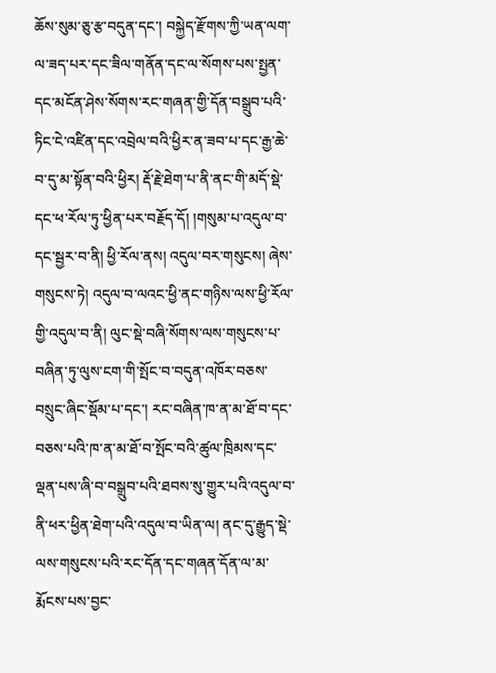ཆོས་སུམ་ཅུ་རྩ་བདུན་དང་། བསྐྱེད་རྫོགས་ཀྱི་ཡན་ལག་ལ་ཟད་པར་དང་ཟིལ་གནོན་དང་ལ་སོགས་པས་སྤྱན་དང་མངོན་ཤེས་སོགས་རང་གཞན་གྱི་དོན་བསྒྲུབ་པའི་ཏིང་ངེ་འཛིན་དང་འབྲེལ་བའི་ཕྱིར་ན་ཟབ་པ་དང་རྒྱ་ཆེ་བ་དུ་མ་སྟོན་བའི་ཕྱིར། རྡོ་རྗེ་ཐེག་པ་ནི་ནང་གི་མདོ་སྡེ་དང་ཕ་རོལ་ཏུ་ཕྱིན་པར་བརྗོད་དོ། །གསུམ་པ་འདུལ་བ་དང་སྦྱར་བ་ནི། ཕྱི་རོལ་ནས། འདུལ་བར་གསུངས། ཞེས་གསུངས་ཏེ། འདུལ་བ་ལའང་ཕྱི་ནང་གཉིས་ལས་ཕྱི་རོལ་གྱི་འདུལ་བ་ནི། ལུང་སྡེ་བཞི་སོགས་ལས་གསུངས་པ་བཞིན་ཏུ་ལུས་ངག་གི་སྤོང་བ་བདུན་འཁོར་བཅས་བསྲུང་ཞིང་སྡོམ་པ་དང་། རང་བཞིན་ཁ་ན་མ་ཐོ་བ་དང་བཅས་པའི་ཁ་ན་མ་ཐོ་བ་སྤོང་བའི་ཚུལ་ཁྲིམས་དང་ལྡན་པས་ཞི་བ་བསྒྲུབ་པའི་ཐབས་སུ་གྱུར་པའི་འདུལ་བ་ནི་ཕར་ཕྱིན་ཐེག་པའི་འདུལ་བ་ཡིན་ལ། ནང་དུ་རྒྱུད་སྡེ་ལས་གསུངས་པའི་རང་དོན་དང་གཞན་དོན་ལ་མ་རྨོངས་པས་བྱང་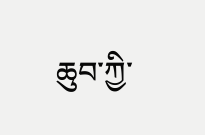ཆུབ་ཀྱི་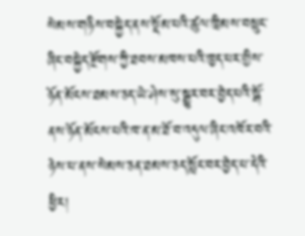སེམས་གཉིས་བསྐྱེད་ནས་སྡོམ་པའི་ཚུལ་ཁྲིམས་བསྲུང་ཞིང་བསྐྱེད་རྫོགས་ཀྱི་ཐབས་མཁས་པའི་ཁྱད་པར་གྱིས་ཉོན་མོངས་ཐམས་ཅད་ཡེ་ཤེས་སུ་སྒྱུར་བར་བྱེད་པའི་སྒོ་ནས་ཉོན་མོངས་པའི་ཁ་ན་མ་ཐོ་བ་འདུལ་ཞིང་འཁོར་བའི་ཉེས་པ་ནས་སེམས་ཅན་ཐམས་ཅད་སློང་བར་བྱེད་པ་དེའི་ཕྱིར།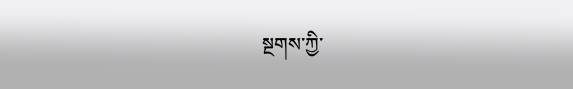སྔགས་ཀྱི་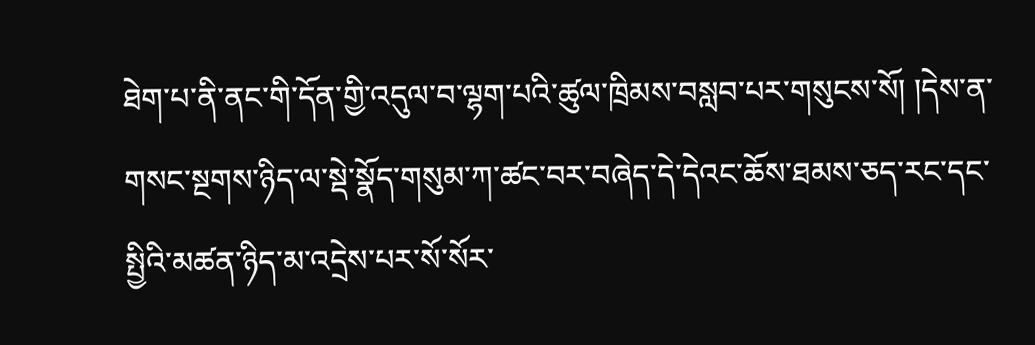ཐེག་པ་ནི་ནང་གི་དོན་གྱི་འདུལ་བ་ལྷག་པའི་ཚུལ་ཁྲིམས་བསླབ་པར་གསུངས་སོ། །དེས་ན་གསང་སྔགས་ཉིད་ལ་སྡེ་སྣོད་གསུམ་ཀ་ཚང་བར་བཞེད་དེ་དེའང་ཆོས་ཐམས་ཅད་རང་དང་སྤྱིའི་མཚན་ཉིད་མ་འདྲེས་པར་སོ་སོར་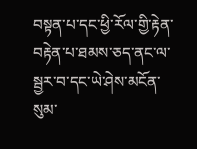བསྟན་པ་དང་ཕྱི་རོལ་གྱི་རྟེན་བརྟེན་པ་ཐམས་ཅད་ནང་ལ་སྦྱར་བ་དང་ཡེ་ཤེས་མངོན་སུམ་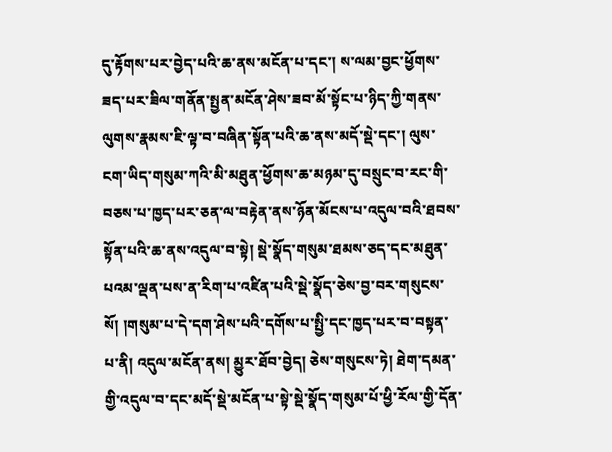དུ་རྟོགས་པར་བྱེད་པའི་ཆ་ནས་མངོན་པ་དང་། ས་ལམ་བྱང་ཕྱོགས་ཟད་པར་ཟིལ་གནོན་སྤྱན་མངོན་ཤེས་ཟབ་མོ་སྟོང་པ་ཉིད་ཀྱི་གནས་ལུགས་རྣམས་ཇི་ལྟ་བ་བཞིན་སྟོན་པའི་ཆ་ནས་མདོ་སྡེ་དང་། ལུས་ངག་ཡིད་གསུམ་ཀའི་མི་མཐུན་ཕྱོགས་ཆ་མཉམ་དུ་བསྲུང་བ་རང་གི་བཅས་པ་ཁྱད་པར་ཅན་ལ་བརྟེན་ནས་ཉོན་མོངས་པ་འདུལ་བའི་ཐབས་སྟོན་པའི་ཆ་ནས་འདུལ་བ་སྟེ། སྡེ་སྣོད་གསུམ་ཐམས་ཅད་དང་མཐུན་པའམ་ལྡན་པས་ན་རིག་པ་འཛིན་པའི་སྡེ་སྣོད་ཅེས་བྱ་བར་གསུངས་སོ། །གསུམ་པ་དེ་དག་ཤེས་པའི་དགོས་པ་སྤྱི་དང་ཁྱད་པར་བ་བསྟན་པ་ནི། འདུལ་མངོན་ནས། མྱུར་ཐོབ་བྱེད། ཅེས་གསུངས་ཏེ། ཐེག་དམན་གྱི་འདུལ་བ་དང་མདོ་སྡེ་མངོན་པ་སྟེ་སྡེ་སྣོད་གསུམ་པོ་ཕྱི་རོལ་གྱི་དོན་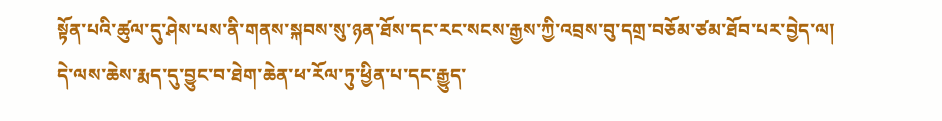སྟོན་པའི་ཚུལ་དུ་ཤེས་པས་ནི་གནས་སྐབས་སུ་ཉན་ཐོས་དང་རང་སངས་རྒྱས་ཀྱི་འབྲས་བུ་དགྲ་བཅོམ་ཙམ་ཐོབ་པར་བྱེད་ལ། དེ་ལས་ཆེས་རྨད་དུ་བྱུང་བ་ཐེག་ཆེན་ཕ་རོལ་ཏུ་ཕྱིན་པ་དང་རྒྱུད་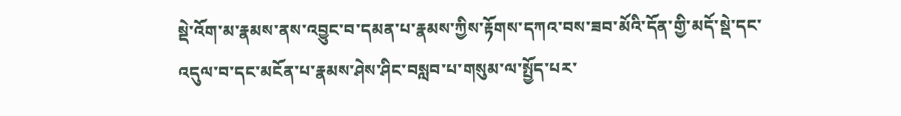སྡེ་འོག་མ་རྣམས་ནས་འབྱུང་བ་དམན་པ་རྣམས་ཀྱིས་རྟོགས་དཀའ་བས་ཟབ་མོའི་དོན་གྱི་མདོ་སྡེ་དང་འདུལ་བ་དང་མངོན་པ་རྣམས་ཤེས་ཤིང་བསླབ་པ་གསུམ་ལ་སྤྱོད་པར་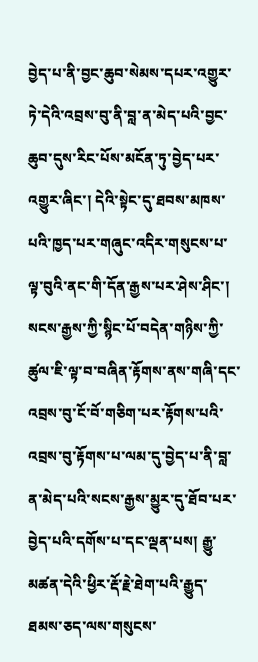བྱེད་པ་ནི་བྱང་ཆུབ་སེམས་དཔར་འགྱུར་ཏེ་དེའི་འབྲས་བུ་ནི་བླ་ན་མེད་པའི་བྱང་ཆུབ་དུས་རིང་པོས་མངོན་ཏུ་བྱེད་པར་འགྱུར་ཞིང་། དེའི་སྟེང་དུ་ཐབས་མཁས་པའི་ཁྱད་པར་གཞུང་འདིར་གསུངས་པ་ལྟ་བུའི་ནང་གི་དོན་རྒྱས་པར་ཤེས་ཤིང་། སངས་རྒྱས་ཀྱི་སྙིང་པོ་བདེན་གཉིས་ཀྱི་ཚུལ་ཇི་ལྟ་བ་བཞིན་རྟོགས་ནས་གཞི་དང་འབྲས་བུ་ངོ་བོ་གཅིག་པར་རྟོགས་པའི་འབྲས་བུ་རྟོགས་པ་ལམ་དུ་བྱེད་པ་ནི་བླ་ན་མེད་པའི་སངས་རྒྱས་མྱུར་དུ་ཐོབ་པར་བྱེད་པའི་དགོས་པ་དང་ལྡན་པས། རྒྱུ་མཚན་དེའི་ཕྱིར་རྡོ་རྗེ་ཐེག་པའི་རྒྱུད་ཐམས་ཅད་ལས་གསུངས་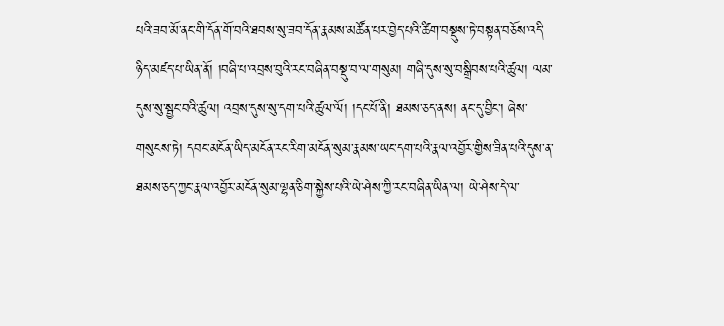པའི་ཟབ་མོ་ནང་གི་དོན་གོ་བའི་ཐབས་སུ་ཟབ་དོན་རྣམས་མཚོན་པར་བྱེད་པའི་ཚིག་བསྡུས་ཏེ་བསྟན་བཅོས་འདི་ཉིད་མཛད་པ་ཡིན་ནོ། །བཞི་པ་འབྲས་བུའི་རང་བཞིན་བསྡུ་བ་ལ་གསུམ། གཞི་དུས་སུ་བསྒྲིབས་པའི་ཚུལ། ལམ་དུས་སུ་སྦྱང་བའི་ཚུལ། འབྲས་དུས་སུ་དག་པའི་ཚུལ་ལོ། །དང་པོ་ནི། ཐམས་ཅད་ནས། ནང་དུ་བྱིང་། ཞེས་གསུངས་ཏེ། དབང་མངོན་ཡིད་མངོན་རང་རིག་མངོན་སུམ་རྣམས་ཡང་དག་པའི་རྣལ་འབྱོར་གྱིས་ཟིན་པའི་དུས་ན་ཐམས་ཅད་ཀྱང་རྣལ་འབྱོར་མངོན་སུམ་ལྷན་ཅིག་སྐྱེས་པའི་ཡེ་ཤེས་ཀྱི་རང་བཞིན་ཡིན་ལ། ཡེ་ཤེས་དེ་ལ་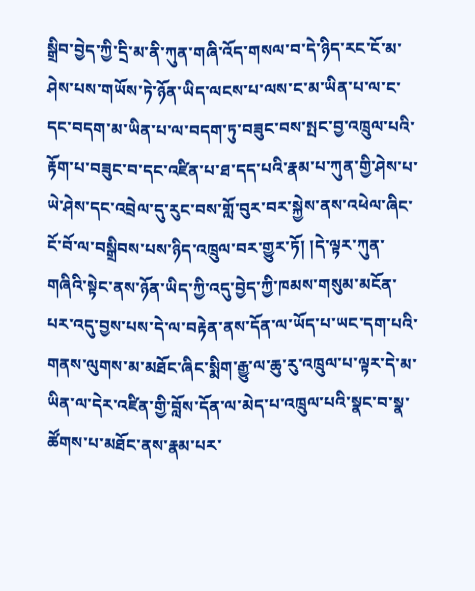སྒྲིབ་བྱེད་ཀྱི་དྲི་མ་ནི་ཀུན་གཞི་འོད་གསལ་བ་དེ་ཉིད་རང་ངོ་མ་ཤེས་པས་གཡོས་ཏེ་ཉོན་ཡིད་ལངས་པ་ལས་ང་མ་ཡིན་པ་ལ་ང་དང་བདག་མ་ཡིན་པ་ལ་བདག་ཏུ་བཟུང་བས་སྤང་བྱ་འཁྲུལ་པའི་རྟོག་པ་བཟུང་བ་དང་འཛིན་པ་ཐ་དད་པའི་རྣམ་པ་ཀུན་གྱི་ཤེས་པ་ཡེ་ཤེས་དང་འབྲེལ་དུ་རུང་བས་གློ་བུར་བར་སྐྱེས་ནས་འཕེལ་ཞིང་ངོ་བོ་ལ་བསྒྲིབས་པས་ཉིད་འཁྲུལ་བར་གྱུར་ཏོ། །དེ་ལྟར་ཀུན་གཞིའི་སྟེང་ནས་ཉོན་ཡིད་ཀྱི་འདུ་བྱེད་ཀྱི་ཁམས་གསུམ་མངོན་པར་འདུ་བྱས་པས་དེ་ལ་བརྟེན་ནས་དོན་ལ་ཡོད་པ་ཡང་དག་པའི་གནས་ལུགས་མ་མཐོང་ཞིང་སྨིག་རྒྱུ་ལ་ཆུ་རུ་འཁྲུལ་པ་ལྟར་དེ་མ་ཡིན་ལ་དེར་འཛིན་གྱི་བློས་དོན་ལ་མེད་པ་འཁྲུལ་པའི་སྣང་བ་སྣ་ཚོགས་པ་མཐོང་ནས་རྣམ་པར་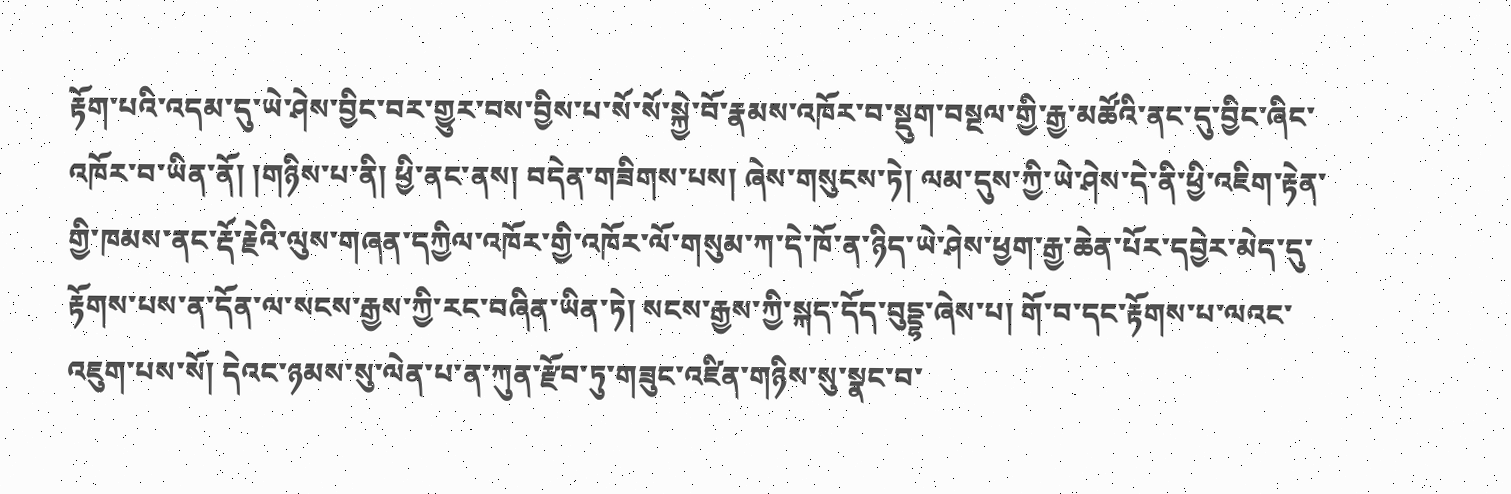རྟོག་པའི་འདམ་དུ་ཡེ་ཤེས་བྱིང་བར་གྱུར་བས་བྱིས་པ་སོ་སོ་སྐྱེ་བོ་རྣམས་འཁོར་བ་སྡུག་བསྔལ་གྱི་རྒྱ་མཚོའི་ནང་དུ་བྱིང་ཞིང་འཁོར་བ་ཡིན་ནོ། །གཉིས་པ་ནི། ཕྱི་ནང་ནས། བདེན་གཟིགས་པས། ཞེས་གསུངས་ཏེ། ལམ་དུས་ཀྱི་ཡེ་ཤེས་དེ་ནི་ཕྱི་འཇིག་རྟེན་གྱི་ཁམས་ནང་རྡོ་རྗེའི་ལུས་གཞན་དཀྱིལ་འཁོར་གྱི་འཁོར་ལོ་གསུམ་ཀ་དེ་ཁོ་ན་ཉིད་ཡེ་ཤེས་ཕྱག་རྒྱ་ཆེན་པོར་དབྱེར་མེད་དུ་རྟོགས་པས་ན་དོན་ལ་སངས་རྒྱས་ཀྱི་རང་བཞིན་ཡིན་ཏེ། སངས་རྒྱས་ཀྱི་སྐད་དོད་བུདྡྷ་ཞེས་པ། གོ་བ་དང་རྟོགས་པ་ལའང་འཇུག་པས་སོ། དེའང་ཉམས་སུ་ལེན་པ་ན་ཀུན་རྫོབ་ཏུ་གཟུང་འཛིན་གཉིས་སུ་སྣང་བ་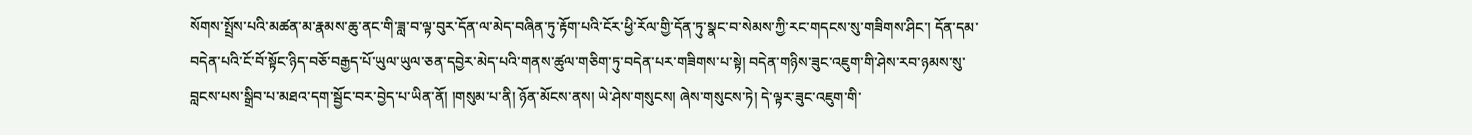སོགས་སྤྲོས་པའི་མཚན་མ་རྣམས་ཆུ་ནང་གི་ཟླ་བ་ལྟ་བུར་དོན་ལ་མེད་བཞིན་ཏུ་རྟོག་པའི་ངོར་ཕྱི་རོལ་གྱི་དོན་ཏུ་སྣང་བ་སེམས་ཀྱི་རང་གདངས་སུ་གཟིགས་ཤིང་། དོན་དམ་བདེན་པའི་ངོ་བོ་སྟོང་ཉིད་བཅོ་བརྒྱད་པོ་ཡུལ་ཡུལ་ཅན་དབྱེར་མེད་པའི་གནས་ཚུལ་གཅིག་ཏུ་བདེན་པར་གཟིགས་པ་སྟེ། བདེན་གཉིས་ཟུང་འཇུག་གི་ཤེས་རབ་ཉམས་སུ་བླངས་པས་སྒྲིབ་པ་མཐའ་དག་སྦྱོང་བར་བྱེད་པ་ཡིན་ནོ། །གསུམ་པ་ནི། ཉོན་མོངས་ནས། ཡེ་ཤེས་གསུངས། ཞེས་གསུངས་ཏེ། དེ་ལྟར་ཟུང་འཇུག་གི་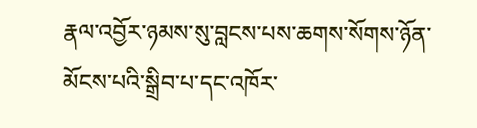རྣལ་འབྱོར་ཉམས་སུ་བླངས་པས་ཆགས་སོགས་ཉོན་མོངས་པའི་སྒྲིབ་པ་དང་འཁོར་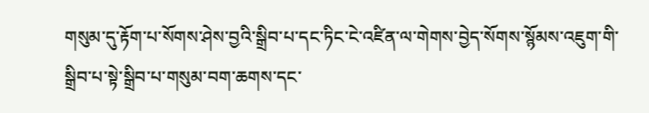གསུམ་དུ་རྟོག་པ་སོགས་ཤེས་བྱའི་སྒྲིབ་པ་དང་ཏིང་ངེ་འཛིན་ལ་གེགས་བྱེད་སོགས་སྙོམས་འཇུག་གི་སྒྲིབ་པ་སྟེ་སྒྲིབ་པ་གསུམ་བག་ཆགས་དང་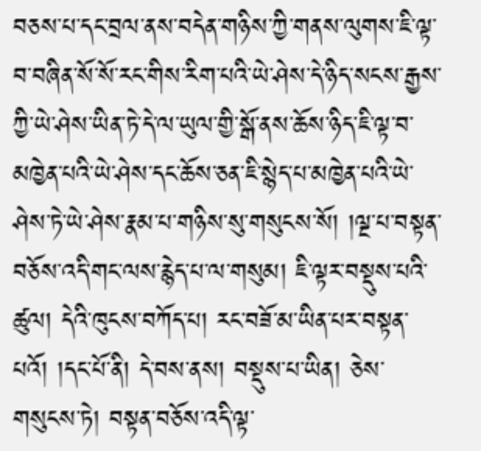བཅས་པ་དང་བྲལ་ནས་བདེན་གཉིས་ཀྱི་གནས་ལུགས་ཇི་ལྟ་བ་བཞིན་སོ་སོ་རང་གིས་རིག་པའི་ཡེ་ཤེས་དེ་ཉིད་སངས་རྒྱས་ཀྱི་ཡེ་ཤེས་ཡིན་ཏེ་དེ་ལ་ཡུལ་གྱི་སྒོ་ནས་ཆོས་ཉིད་ཇི་ལྟ་བ་མཁྱེན་པའི་ཡེ་ཤེས་དང་ཆོས་ཅན་ཇི་སྙེད་པ་མཁྱེན་པའི་ཡེ་ཤེས་ཏེ་ཡེ་ཤེས་རྣམ་པ་གཉིས་སུ་གསུངས་སོ། །ལྔ་པ་བསྟན་བཅོས་འདི་གང་ལས་རྙེད་པ་ལ་གསུམ། ཇི་ལྟར་བསྡུས་པའི་ཚུལ། དེའི་ཁུངས་བཀོད་པ། རང་བཟོ་མ་ཡིན་པར་བསྟན་པའོ། །དང་པོ་ནི། དེ་བས་ནས། བསྡུས་པ་ཡིན། ཅེས་གསུངས་ཏེ། བསྟན་བཅོས་འདི་ལྟ་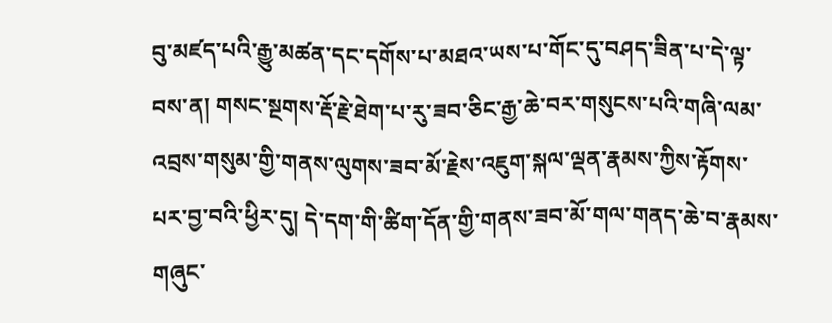བུ་མཛད་པའི་རྒྱུ་མཚན་དང་དགོས་པ་མཐའ་ཡས་པ་གོང་དུ་བཤད་ཟིན་པ་དེ་ལྟ་བས་ན། གསང་སྔགས་རྡོ་རྗེ་ཐེག་པ་རུ་ཟབ་ཅིང་རྒྱ་ཆེ་བར་གསུངས་པའི་གཞི་ལམ་འབྲས་གསུམ་གྱི་གནས་ལུགས་ཟབ་མོ་རྗེས་འཇུག་སྐལ་ལྡན་རྣམས་ཀྱིས་རྟོགས་པར་བྱ་བའི་ཕྱིར་དུ། དེ་དག་གི་ཚིག་དོན་གྱི་གནས་ཟབ་མོ་གལ་གནད་ཆེ་བ་རྣམས་གཞུང་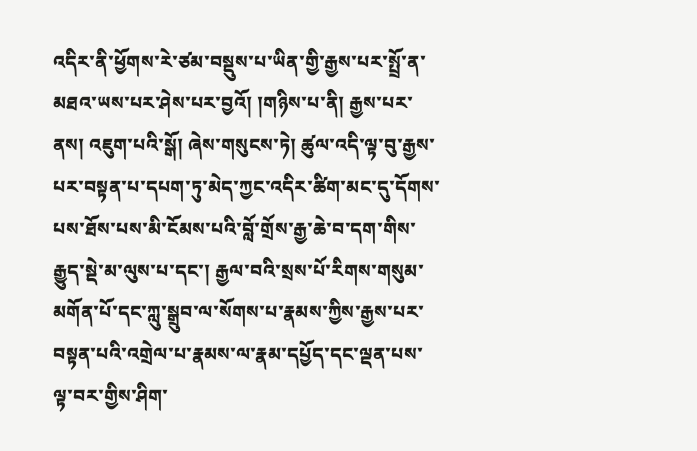འདིར་ནི་ཕྱོགས་རེ་ཙམ་བསྡུས་པ་ཡིན་གྱི་རྒྱས་པར་སྤྲོ་ན་མཐའ་ཡས་པར་ཤེས་པར་བྱའོ། །གཉིས་པ་ནི། རྒྱས་པར་ནས། འཇུག་པའི་སྒོ། ཞེས་གསུངས་ཏེ། ཚུལ་འདི་ལྟ་བུ་རྒྱས་པར་བསྟན་པ་དཔག་ཏུ་མེད་ཀྱང་འདིར་ཚིག་མང་དུ་དོགས་པས་ཐོས་པས་མི་ངོམས་པའི་བློ་གྲོས་རྒྱ་ཆེ་བ་དག་གིས་རྒྱུད་སྡེ་མ་ལུས་པ་དང་། རྒྱལ་བའི་སྲས་པོ་རིགས་གསུམ་མགོན་པོ་དང་ཀླུ་སྒྲུབ་ལ་སོགས་པ་རྣམས་ཀྱིས་རྒྱས་པར་བསྟན་པའི་འགྲེལ་པ་རྣམས་ལ་རྣམ་དཔྱོད་དང་ལྡན་པས་ལྟ་བར་གྱིས་ཤིག་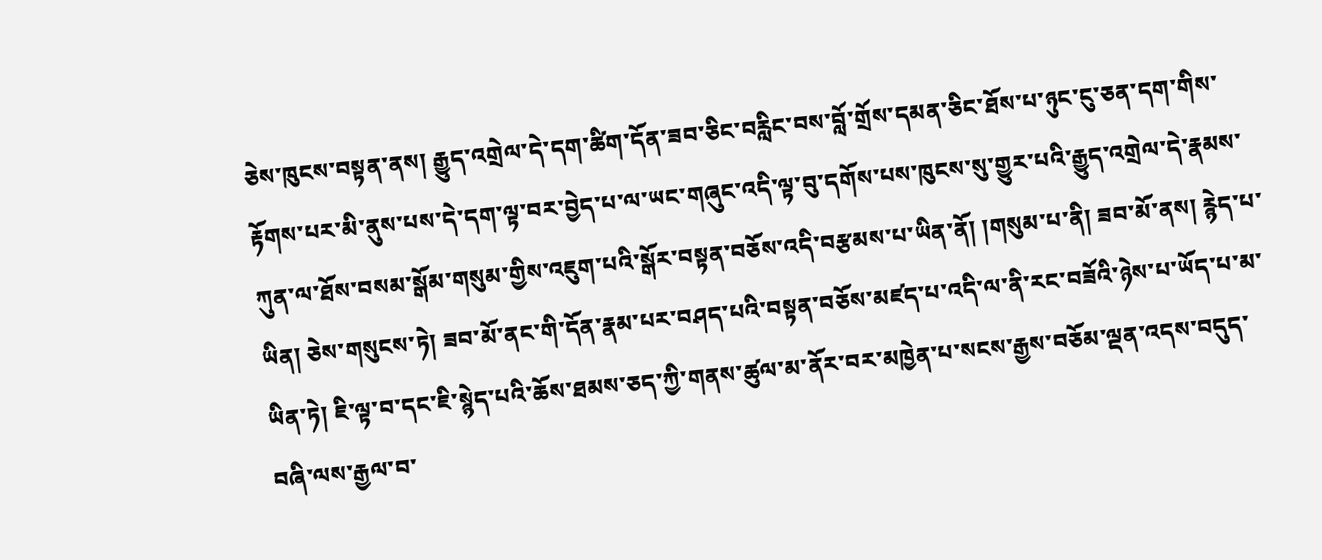ཅེས་ཁུངས་བསྟན་ནས། རྒྱུད་འགྲེལ་དེ་དག་ཚིག་དོན་ཟབ་ཅིང་བརླིང་བས་བློ་གྲོས་དམན་ཅིང་ཐོས་པ་ཉུང་ངུ་ཅན་དག་གིས་རྟོགས་པར་མི་ནུས་པས་དེ་དག་ལྟ་བར་བྱེད་པ་ལ་ཡང་གཞུང་འདི་ལྟ་བུ་དགོས་པས་ཁུངས་སུ་གྱུར་པའི་རྒྱུད་འགྲེལ་དེ་རྣམས་ཀུན་ལ་ཐོས་བསམ་སྒོམ་གསུམ་གྱིས་འཇུག་པའི་སྒོར་བསྟན་བཅོས་འདི་བརྩམས་པ་ཡིན་ནོ། །གསུམ་པ་ནི། ཟབ་མོ་ནས། རྙེད་པ་ཡིན། ཅེས་གསུངས་ཏེ། ཟབ་མོ་ནང་གི་དོན་རྣམ་པར་བཤད་པའི་བསྟན་བཅོས་མཛད་པ་འདི་ལ་ནི་རང་བཟོའི་ཉེས་པ་ཡོད་པ་མ་ཡིན་ཏེ། ཇི་ལྟ་བ་དང་ཇི་སྙེད་པའི་ཆོས་ཐམས་ཅད་ཀྱི་གནས་ཚུལ་མ་ནོར་བར་མཁྱེན་པ་སངས་རྒྱས་བཅོམ་ལྡན་འདས་བདུད་བཞི་ལས་རྒྱལ་བ་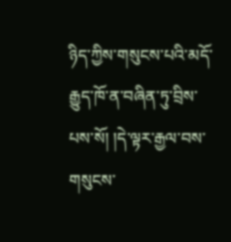ཉིད་ཀྱིས་གསུངས་པའི་མདོ་རྒྱུད་ཁོ་ན་བཞིན་ཏུ་བྲིས་པས་སོ། །དེ་ལྟར་རྒྱལ་བས་གསུངས་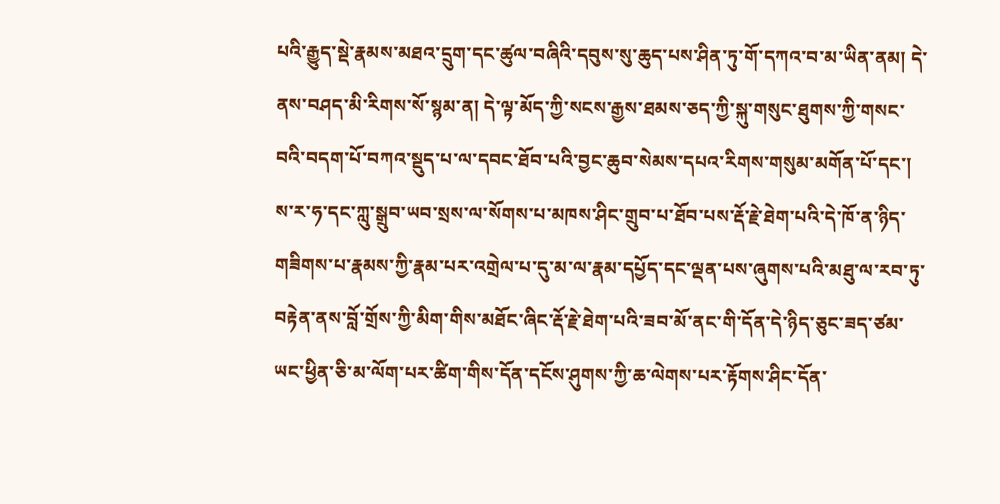པའི་རྒྱུད་སྡེ་རྣམས་མཐའ་དྲུག་དང་ཚུལ་བཞིའི་དབུས་སུ་ཆུད་པས་ཤིན་ཏུ་གོ་དཀའ་བ་མ་ཡིན་ནམ། དེ་ནས་བཤད་མི་རིགས་སོ་སྙམ་ན། དེ་ལྟ་མོད་ཀྱི་སངས་རྒྱས་ཐམས་ཅད་ཀྱི་སྐུ་གསུང་ཐུགས་ཀྱི་གསང་བའི་བདག་པོ་བཀའ་སྡུད་པ་ལ་དབང་ཐོབ་པའི་བྱང་ཆུབ་སེམས་དཔའ་རིགས་གསུམ་མགོན་པོ་དང་། ས་ར་ཧ་དང་ཀླུ་སྒྲུབ་ཡབ་སྲས་ལ་སོགས་པ་མཁས་ཤིང་གྲུབ་པ་ཐོབ་པས་རྡོ་རྗེ་ཐེག་པའི་དེ་ཁོ་ན་ཉིད་གཟིགས་པ་རྣམས་ཀྱི་རྣམ་པར་འགྲེལ་པ་དུ་མ་ལ་རྣམ་དཔྱོད་དང་ལྡན་པས་ཞུགས་པའི་མཐུ་ལ་རབ་ཏུ་བརྟེན་ནས་བློ་གྲོས་ཀྱི་མིག་གིས་མཐོང་ཞིང་རྡོ་རྗེ་ཐེག་པའི་ཟབ་མོ་ནང་གི་དོན་དེ་ཉིད་ཅུང་ཟད་ཙམ་ཡང་ཕྱིན་ཅི་མ་ལོག་པར་ཚིག་གིས་དོན་དངོས་ཤུགས་ཀྱི་ཆ་ལེགས་པར་རྟོགས་ཤིང་དོན་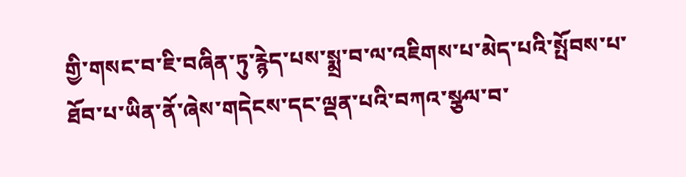གྱི་གསང་བ་ཇི་བཞིན་ཏུ་རྙེད་པས་སྨྲ་བ་ལ་འཇིགས་པ་མེད་པའི་སྤོབས་པ་ཐོབ་པ་ཡིན་ནོ་ཞེས་གདེངས་དང་ལྡན་པའི་བཀའ་སྩལ་བ་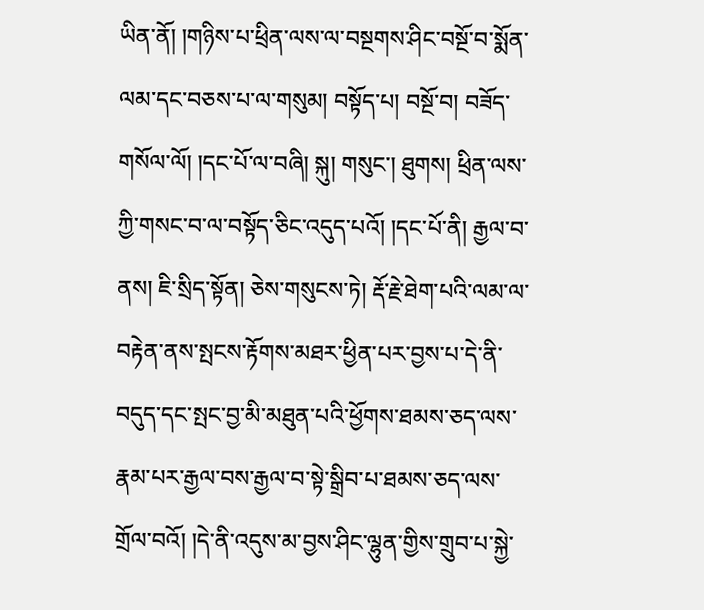ཡིན་ནོ། །གཉིས་པ་ཕྲིན་ལས་ལ་བསྔགས་ཤིང་བསྔོ་བ་སྨོན་ལམ་དང་བཅས་པ་ལ་གསུམ། བསྟོད་པ། བསྔོ་བ། བཟོད་གསོལ་ལོ། །དང་པོ་ལ་བཞི། སྐུ། གསུང་། ཐུགས། ཕྲིན་ལས་ཀྱི་གསང་བ་ལ་བསྟོད་ཅིང་འདུད་པའོ། །དང་པོ་ནི། རྒྱལ་བ་ནས། ཇི་སྲིད་སྟོན། ཅེས་གསུངས་ཏེ། རྡོ་རྗེ་ཐེག་པའི་ལམ་ལ་བརྟེན་ནས་སྤངས་རྟོགས་མཐར་ཕྱིན་པར་བྱས་པ་དེ་ནི་བདུད་དང་སྤང་བྱ་མི་མཐུན་པའི་ཕྱོགས་ཐམས་ཅད་ལས་རྣམ་པར་རྒྱལ་བས་རྒྱལ་བ་སྟེ་སྒྲིབ་པ་ཐམས་ཅད་ལས་གྲོལ་བའོ། །དེ་ནི་འདུས་མ་བྱས་ཤིང་ལྷུན་གྱིས་གྲུབ་པ་སྐྱེ་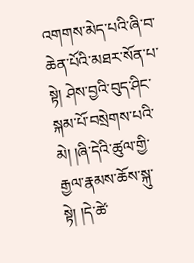འགགས་མེད་པའི་ཞི་བ་ཆེན་པོའི་མཐར་སོན་པ་སྟེ། ཤེས་བྱའི་བུད་ཤིང་སྐམ་པོ་བསྲེགས་པའི་མེ། །ཞི་དེའི་ཚུལ་གྱི་རྒྱལ་རྣམས་ཆོས་སྐུ་སྟེ། །དེ་ཚེ་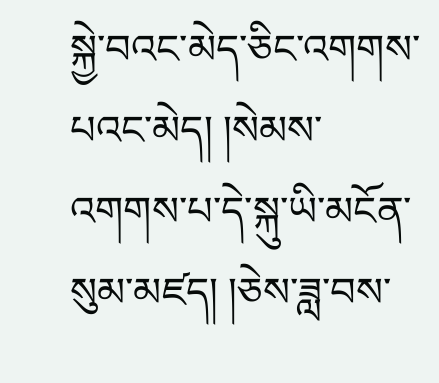སྐྱེ་བའང་མེད་ཅིང་འགགས་པའང་མེད། །སེམས་འགགས་པ་དེ་སྐུ་ཡི་མངོན་སུམ་མཛད། །ཅེས་ཟླ་བས་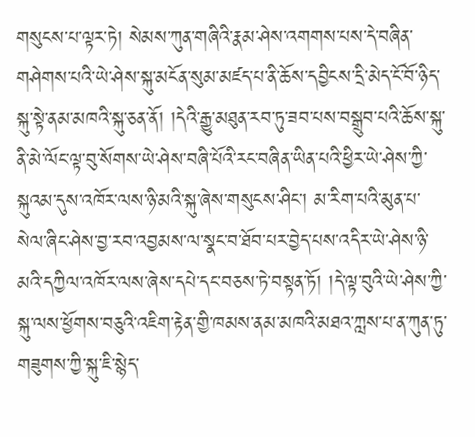གསུངས་པ་ལྟར་ཏེ། སེམས་ཀུན་གཞིའི་རྣམ་ཤེས་འགགས་པས་དེ་བཞིན་གཤེགས་པའི་ཡེ་ཤེས་སྐུ་མངོན་སུམ་མཛད་པ་ནི་ཆོས་དབྱིངས་དྲི་མེད་ངོ་བོ་ཉིད་སྐུ་སྟེ་ནམ་མཁའི་སྐུ་ཅན་ནོ། །དེའི་རྒྱུ་མཐུན་རབ་ཏུ་ཟབ་པས་བསྒྲུབ་པའི་ཆོས་སྐུ་ནི་མེ་ལོང་ལྟ་བུ་སོགས་ཡེ་ཤེས་བཞི་པོའི་རང་བཞིན་ཡིན་པའི་ཕྱིར་ཡེ་ཤེས་ཀྱི་སྐུའམ་དུས་འཁོར་ལས་ཉི་མའི་སྐུ་ཞེས་གསུངས་ཤིང་། མ་རིག་པའི་མུན་པ་སེལ་ཞིང་ཤེས་བྱ་རབ་འབྱམས་ལ་སྣང་བ་ཐོབ་པར་བྱེད་པས་འདིར་ཡེ་ཤེས་ཉི་མའི་དཀྱིལ་འཁོར་ལས་ཞེས་དཔེ་དང་བཅས་ཏེ་བསྟན་ཏོ། །དེ་ལྟ་བུའི་ཡེ་ཤེས་ཀྱི་སྐུ་ལས་ཕྱོགས་བཅུའི་འཇིག་རྟེན་གྱི་ཁམས་ནམ་མཁའི་མཐའ་ཀླས་པ་ན་ཀུན་ཏུ་གཟུགས་ཀྱི་སྐུ་ཇི་སྙེད་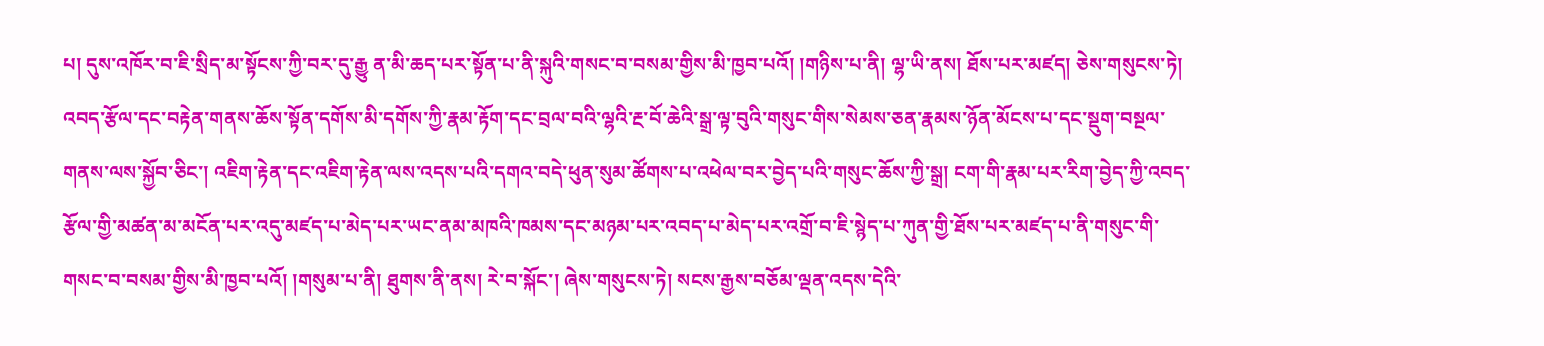པ། དུས་འཁོར་བ་ཇི་སྲིད་མ་སྟོངས་ཀྱི་བར་དུ་རྒྱུ ན་མི་ཆད་པར་སྟོན་པ་ནི་སྐུའི་གསང་བ་བསམ་གྱིས་མི་ཁྱབ་པའོ། །གཉིས་པ་ནི། ལྷ་ཡི་ནས། ཐོས་པར་མཛད། ཅེས་གསུངས་ཏེ། འབད་རྩོལ་དང་བརྟེན་གནས་ཆོས་སྟོན་དགོས་མི་དགོས་ཀྱི་རྣམ་རྟོག་དང་བྲལ་བའི་ལྷའི་རྔ་བོ་ཆེའི་སྒྲ་ལྟ་བུའི་གསུང་གིས་སེམས་ཅན་རྣམས་ཉོན་མོངས་པ་དང་སྡུག་བསྔལ་གནས་ལས་སྐྱོབ་ཅིང་། འཇིག་རྟེན་དང་འཇིག་རྟེན་ལས་འདས་པའི་དགའ་བདེ་ཕུན་སུམ་ཚོགས་པ་འཕེལ་བར་བྱེད་པའི་གསུང་ཆོས་ཀྱི་སྒྲ། ངག་གི་རྣམ་པར་རིག་བྱེད་ཀྱི་འབད་རྩོལ་གྱི་མཚན་མ་མངོན་པར་འདུ་མཛད་པ་མེད་པར་ཡང་ནམ་མཁའི་ཁམས་དང་མཉམ་པར་འབད་པ་མེད་པར་འགྲོ་བ་ཇི་སྙེད་པ་ཀུན་གྱི་ཐོས་པར་མཛད་པ་ནི་གསུང་གི་གསང་བ་བསམ་གྱིས་མི་ཁྱབ་པའོ། །གསུམ་པ་ནི། ཐུགས་ནི་ནས། རེ་བ་སྐོང་། ཞེས་གསུངས་ཏེ། སངས་རྒྱས་བཅོམ་ལྡན་འདས་དེའི་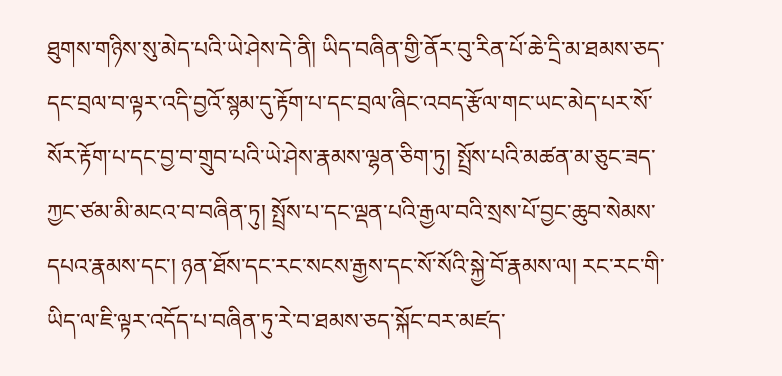ཐུགས་གཉིས་སུ་མེད་པའི་ཡེ་ཤེས་དེ་ནི། ཡིད་བཞིན་གྱི་ནོར་བུ་རིན་པོ་ཆེ་དྲི་མ་ཐམས་ཅད་དང་བྲལ་བ་ལྟར་འདི་བྱའོ་སྙམ་དུ་རྟོག་པ་དང་བྲལ་ཞིང་འབད་རྩོལ་གང་ཡང་མེད་པར་སོ་སོར་རྟོག་པ་དང་བྱ་བ་གྲུབ་པའི་ཡེ་ཤེས་རྣམས་ལྷན་ཅིག་ཏུ། སྤྲོས་པའི་མཚན་མ་ཅུང་ཟད་ཀྱང་ཙམ་མི་མངའ་བ་བཞིན་ཏུ། སྤྲོས་པ་དང་ལྡན་པའི་རྒྱལ་བའི་སྲས་པོ་བྱང་ཆུབ་སེམས་དཔའ་རྣམས་དང་། ཉན་ཐོས་དང་རང་སངས་རྒྱས་དང་སོ་སོའི་སྐྱེ་བོ་རྣམས་ལ། རང་རང་གི་ཡིད་ལ་ཇི་ལྟར་འདོད་པ་བཞིན་ཏུ་རེ་བ་ཐམས་ཅད་སྐོང་བར་མཛད་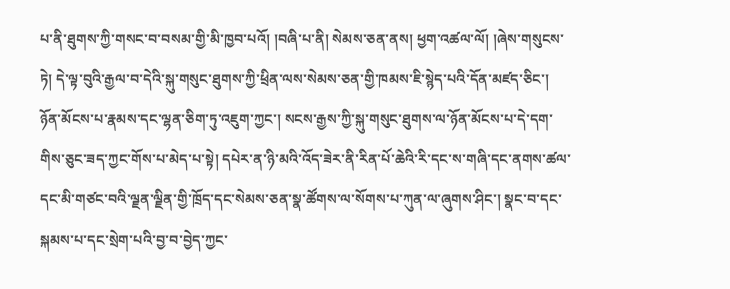པ་ནི་ཐུགས་ཀྱི་གསང་བ་བསམ་གྱི་མི་ཁྱབ་པའོ། །བཞི་པ་ནི། སེམས་ཅན་ནས། ཕྱག་འཚལ་ལོ། །ཞེས་གསུངས་ཏེ། དེ་ལྟ་བུའི་རྒྱལ་བ་དེའི་སྐུ་གསུང་ཐུགས་ཀྱི་ཕྲིན་ལས་སེམས་ཅན་གྱི་ཁམས་ཇི་སྙེད་པའི་དོན་མཛད་ཅིང་། ཉོན་མོངས་པ་རྣམས་དང་ལྷན་ཅིག་ཏུ་འཇུག་ཀྱང་། སངས་རྒྱས་ཀྱི་སྐུ་གསུང་ཐུགས་ལ་ཉོན་མོངས་པ་དེ་དག་གིས་ཅུང་ཟད་ཀྱང་གོས་པ་མེད་པ་སྟེ། དཔེར་ན་ཉི་མའི་འོད་ཟེར་ནི་རིན་པོ་ཆེའི་རི་དང་ས་གཞི་དང་ནགས་ཚལ་དང་མི་གཙང་བའི་ལྗན་ལྗིན་གྱི་ཁྲོད་དང་སེམས་ཅན་སྣ་ཚོགས་ལ་སོགས་པ་ཀུན་ལ་ཞུགས་ཤིང་། སྣང་བ་དང་སྐམས་པ་དང་སྲེག་པའི་བྱ་བ་བྱེད་ཀྱང་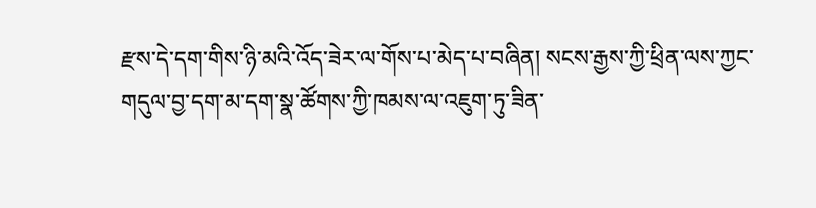རྫས་དེ་དག་གིས་ཉི་མའི་འོད་ཟེར་ལ་གོས་པ་མེད་པ་བཞིན། སངས་རྒྱས་ཀྱི་ཕྲིན་ལས་ཀྱང་གདུལ་བྱ་དག་མ་དག་སྣ་ཚོགས་ཀྱི་ཁམས་ལ་འཇུག་ཏུ་ཟིན་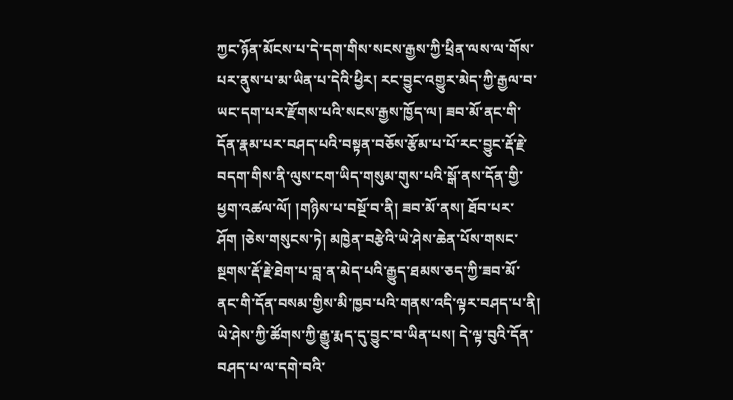ཀྱང་ཉོན་མོངས་པ་དེ་དག་གིས་སངས་རྒྱས་ཀྱི་ཕྲིན་ལས་ལ་གོས་པར་ནུས་པ་མ་ཡིན་པ་དེའི་ཕྱིར། རང་བྱུང་འགྱུར་མེད་ཀྱི་རྒྱལ་བ་ཡང་དག་པར་རྫོགས་པའི་སངས་རྒྱས་ཁྱོད་ལ། ཟབ་མོ་ནང་གི་དོན་རྣམ་པར་བཤད་པའི་བསྟན་བཅོས་རྩོམ་པ་པོ་རང་བྱུང་རྡོ་རྗེ་བདག་གིས་ནི་ལུས་ངག་ཡིད་གསུམ་གུས་པའི་སྒོ་ནས་དོན་གྱི་ཕྱག་འཚལ་ལོ། །གཉིས་པ་བསྔོ་བ་ནི། ཟབ་མོ་ནས། ཐོབ་པར་ཤོག །ཅེས་གསུངས་ཏེ། མཁྱེན་བརྩེའི་ཡེ་ཤེས་ཆེན་པོས་གསང་སྔགས་རྡོ་རྗེ་ཐེག་པ་བླ་ན་མེད་པའི་རྒྱུད་ཐམས་ཅད་ཀྱི་ཟབ་མོ་ནང་གི་དོན་བསམ་གྱིས་མི་ཁྱབ་པའི་གནས་འདི་ལྟར་བཤད་པ་ནི། ཡེ་ཤེས་ཀྱི་ཚོགས་ཀྱི་རྒྱུ་རྨད་དུ་བྱུང་བ་ཡིན་པས། དེ་ལྟ་བུའི་དོན་བཤད་པ་ལ་དགེ་བའི་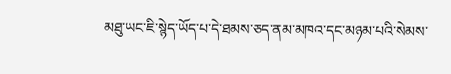མཐུ་ཡང་ཇི་སྙེད་ཡོད་པ་དེ་ཐམས་ཅད་ནམ་མཁའ་དང་མཉམ་པའི་སེམས་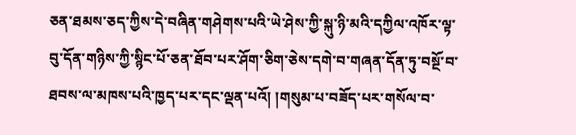ཅན་ཐམས་ཅད་ཀྱིས་དེ་བཞིན་གཤེགས་པའི་ཡེ་ཤེས་ཀྱི་སྐུ་ཉི་མའི་དཀྱིལ་འཁོར་ལྟ་བུ་དོན་གཉིས་ཀྱི་སྙིང་པོ་ཅན་ཐོབ་པར་ཤོག་ཅིག་ཅེས་དགེ་བ་གཞན་དོན་ཏུ་བསྔོ་བ་ཐབས་ལ་མཁས་པའི་ཁྱད་པར་དང་ལྡན་པའོ། །གསུམ་པ་བཟོད་པར་གསོལ་བ་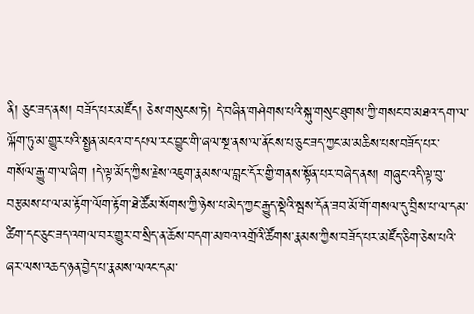ནི། ཅུང་ཟད་ནས། བཟོད་པར་མཛོད། ཅེས་གསུངས་ཏེ། དེ་བཞིན་གཤེགས་པའི་སྐུ་གསུང་ཐུགས་ཀྱི་གསང་བ་མཐའ་དག་ལ་ལྐོག་ཏུ་མ་གྱུར་པའི་སྤྱན་མངའ་བ་དཔལ་རང་བྱུང་གི་ཞལ་སྔ་ནས་ལ་ནོངས་པ་ཅུང་ཟད་ཀྱང་མ་མཆིས་པས་བཟོད་པར་གསོལ་རྒྱུ་ག་ལ་ཞིག །དེ་ལྟ་མོད་ཀྱིས་རྗེས་འཇུག་རྣམས་ལ་བླང་དོར་གྱི་གནས་སྟོན་པར་བཞེད་ནས། གཞུང་འདི་ལྟ་བུ་བརྩམས་པ་ལ་མ་རྟོག་ལོག་རྟོག་ཐེ་ཚོམ་སོགས་ཀྱི་ཉེས་པ་མེད་ཀྱང་རྒྱུད་སྡེའི་སྦས་དོན་ཟབ་མོ་གོ་གསལ་དུ་བྲིས་པ་ལ་དམ་ཚིག་དང་ཅུང་ཟད་འགལ་བར་གྱུར་བ་སྲིད་ན་ཆོས་བདག་མཁའ་འགྲོའི་ཚོགས་རྣམས་ཀྱིས་བཟོད་པར་མཛོད་ཅིག་ཅེས་པའི་ཞར་ལས་འཆད་ཉན་བྱེད་པ་རྣམས་ལའང་དམ་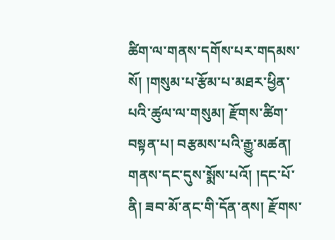ཚིག་ལ་གནས་དགོས་པར་གདམས་སོ། །གསུམ་པ་རྩོམ་པ་མཐར་ཕྱིན་པའི་ཚུལ་ལ་གསུམ། རྫོགས་ཚིག་བསྟན་པ། བརྩམས་པའི་རྒྱུ་མཚན། གནས་དང་དུས་སྨོས་པའོ། །དང་པོ་ནི། ཟབ་མོ་ནང་གི་དོན་ནས། རྫོགས་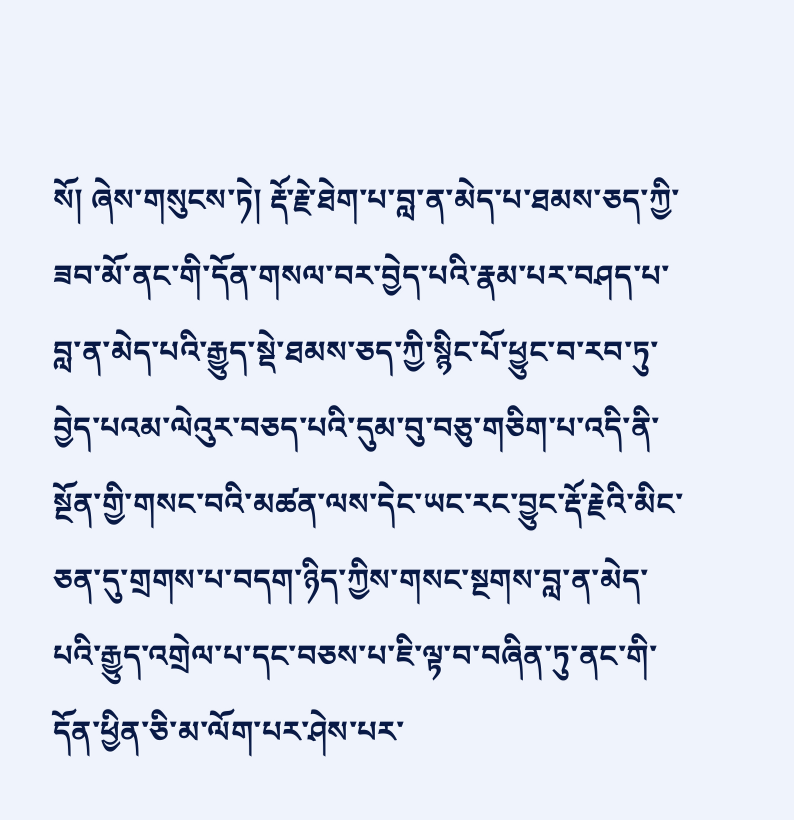སོ། ཞེས་གསུངས་ཏེ། རྡོ་རྗེ་ཐེག་པ་བླ་ན་མེད་པ་ཐམས་ཅད་ཀྱི་ཟབ་མོ་ནང་གི་དོན་གསལ་བར་བྱེད་པའི་རྣམ་པར་བཤད་པ་བླ་ན་མེད་པའི་རྒྱུད་སྡེ་ཐམས་ཅད་ཀྱི་སྙིང་པོ་ཕྱུང་བ་རབ་ཏུ་བྱེད་པའམ་ལེའུར་བཅད་པའི་དུམ་བུ་བཅུ་གཅིག་པ་འདི་ནི་སྔོན་གྱི་གསང་བའི་མཚན་ལས་དེང་ཡང་རང་བྱུང་རྡོ་རྗེའི་མིང་ཅན་དུ་གྲགས་པ་བདག་ཉིད་ཀྱིས་གསང་སྔགས་བླ་ན་མེད་པའི་རྒྱུད་འགྲེལ་པ་དང་བཅས་པ་ཇི་ལྟ་བ་བཞིན་ཏུ་ནང་གི་དོན་ཕྱིན་ཅི་མ་ལོག་པར་ཤེས་པར་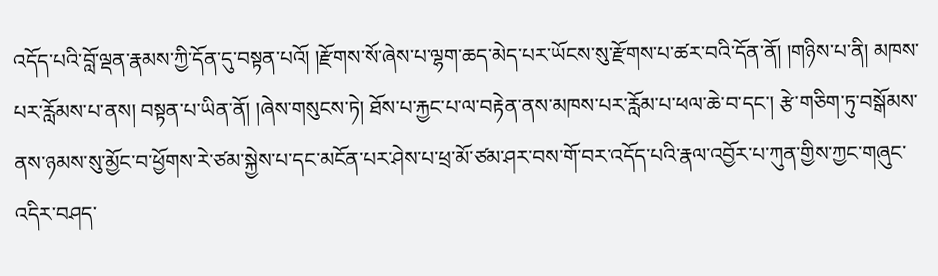འདོད་པའི་བློ་ལྡན་རྣམས་ཀྱི་དོན་དུ་བསྟན་པའོ། །རྫོགས་སོ་ཞེས་པ་ལྷག་ཆད་མེད་པར་ཡོངས་སུ་རྫོགས་པ་ཚར་བའི་དོན་ནོ། །གཉིས་པ་ནི། མཁས་པར་རློམས་པ་ནས། བསྟན་པ་ཡིན་ནོ། །ཞེས་གསུངས་ཏེ། ཐོས་པ་རྐྱང་པ་ལ་བརྟེན་ནས་མཁས་པར་རློམ་པ་ཕལ་ཆེ་བ་དང་། རྩེ་གཅིག་ཏུ་བསྒོམས་ནས་ཉམས་སུ་མྱོང་བ་ཕྱོགས་རེ་ཙམ་སྐྱེས་པ་དང་མངོན་པར་ཤེས་པ་ཕྲ་མོ་ཙམ་ཤར་བས་གོ་བར་འདོད་པའི་རྣལ་འབྱོར་པ་ཀུན་གྱིས་ཀྱང་གཞུང་འདིར་བཤད་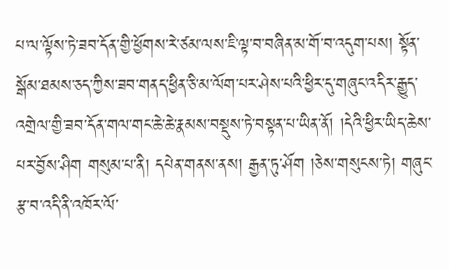པ་ལ་ལྟོས་ཏེ་ཟབ་དོན་གྱི་ཕྱོགས་རེ་ཙམ་ལས་ཇི་ལྟ་བ་བཞིན་མ་གོ་བ་འདུག་པས། སྟོན་སྒོམ་ཐམས་ཅད་ཀྱིས་ཟབ་གནད་ཕྱིན་ཅི་མ་ལོག་པར་ཤེས་པའི་ཕྱིར་དུ་གཞུང་འདིར་རྒྱུད་འགྲེལ་གྱི་ཟབ་དོན་གལ་གང་ཆེ་ཆེ་རྣམས་བསྡུས་ཏེ་བསྟན་པ་ཡིན་ནོ། །དེའི་ཕྱིར་ཡིད་ཆེས་པར་བྱོས་ཤིག གསུམ་པ་ནི། དཔེན་གནས་ནས། རྒྱན་ཏུ་ཤོག །ཅེས་གསུངས་ཏེ། གཞུང་རྩ་བ་འདི་ནི་འཁོར་ལོ་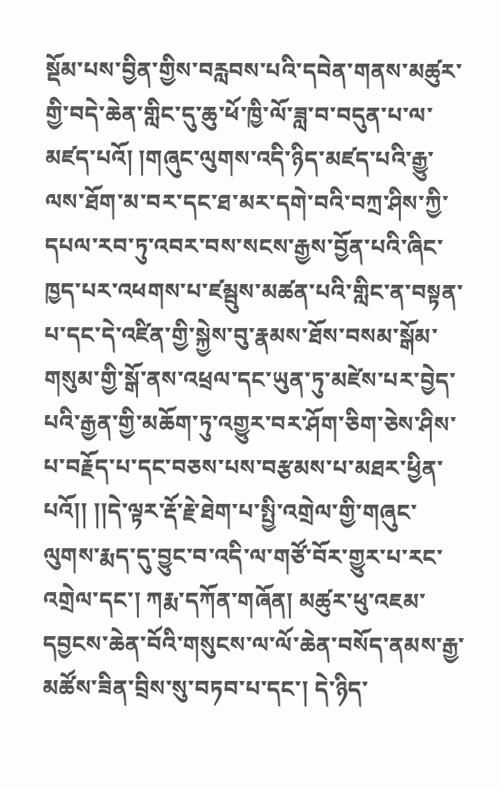སྡོམ་པས་བྱིན་གྱིས་བརླབས་པའི་དབེན་གནས་མཚུར་གྱི་བདེ་ཆེན་གླིང་དུ་ཆུ་ཕོ་ཁྱི་ལོ་ཟླ་བ་བདུན་པ་ལ་མཛད་པའོ། །གཞུང་ལུགས་འདི་ཉིད་མཛད་པའི་རྒྱུ་ལས་ཐོག་མ་བར་དང་ཐ་མར་དགེ་བའི་བཀྲ་ཤིས་ཀྱི་དཔལ་རབ་ཏུ་འབར་བས་སངས་རྒྱས་བྱོན་པའི་ཞིང་ཁྱད་པར་འཕགས་པ་ཛམྦུས་མཚན་པའི་གླིང་ན་བསྟན་པ་དང་དེ་འཛིན་གྱི་སྐྱེས་བུ་རྣམས་ཐོས་བསམ་སྒོམ་གསུམ་གྱི་སྒོ་ནས་འཕྲལ་དང་ཡུན་ཏུ་མཛེས་པར་བྱེད་པའི་རྒྱན་གྱི་མཆོག་ཏུ་འགྱུར་བར་ཤོག་ཅིག་ཅེས་ཤིས་པ་བརྗོད་པ་དང་བཅས་པས་བརྩམས་པ་མཐར་ཕྱིན་པའོ།། །།དེ་ལྟར་རྡོ་རྗེ་ཐེག་པ་སྤྱི་འགྲེལ་གྱི་གཞུང་ལུགས་རྨད་དུ་བྱུང་བ་འདི་ལ་གཙོ་བོར་གྱུར་པ་རང་འགྲེལ་དང་། ཀརྨ་དཀོན་གཞོན། མཚུར་ཕུ་འཇམ་དབྱངས་ཆེན་བོའི་གསུངས་ལ་ལོ་ཆེན་བསོད་ནམས་རྒྱ་མཚོས་ཟིན་བྲིས་སུ་བཏབ་པ་དང་། དེ་ཉིད་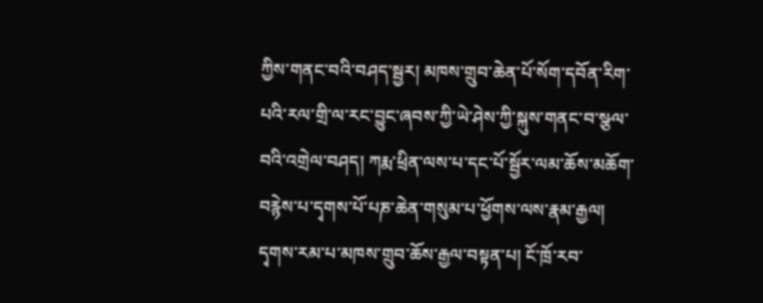ཀྱིས་གནང་བའི་བཤད་སྦྱར། མཁས་གྲུབ་ཆེན་པོ་སོག་དབོན་རིག་པའི་རལ་གྲི་ལ་རང་བྱུང་ཞབས་ཀྱི་ཡེ་ཤེས་ཀྱི་སྐུས་གནང་བ་སྩལ་བའི་འགྲེལ་བཤད། ཀརྨ་ཕྲིན་ལས་པ་དང་པོ་སྦྱོར་ལམ་ཆོས་མཆོག་བརྙེས་པ་དྭགས་པོ་པཎ་ཆེན་གསུམ་པ་ཕྱོགས་ལས་རྣམ་རྒྱལ། དྭགས་རམ་པ་མཁས་གྲུབ་ཆོས་རྒྱལ་བསྟན་པ། ངོ་ཁྲོ་རབ་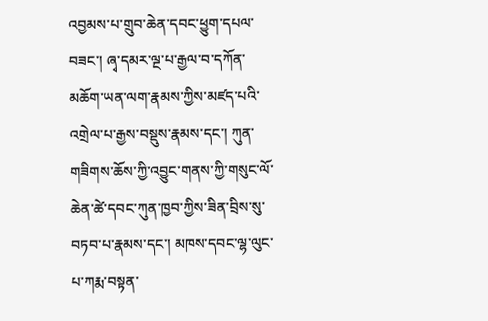འབྱམས་པ་གྲུབ་ཆེན་དབང་ཕྱུག་དཔལ་བཟང་། ཞྭ་དམར་ལྔ་པ་རྒྱལ་བ་དཀོན་མཆོག་ཡན་ལག་རྣམས་ཀྱིས་མཛད་པའི་འགྲེལ་པ་རྒྱས་བསྡུས་རྣམས་དང་། ཀུན་གཟིགས་ཆོས་ཀྱི་འབྱུང་གནས་ཀྱི་གསུང་ལོ་ཆེན་ཚེ་དབང་ཀུན་ཁྱབ་ཀྱིས་ཟིན་བྲིས་སུ་བཏབ་པ་རྣམས་དང་། མཁས་དབང་ལྷ་ལུང་པ་ཀརྨ་བསྟན་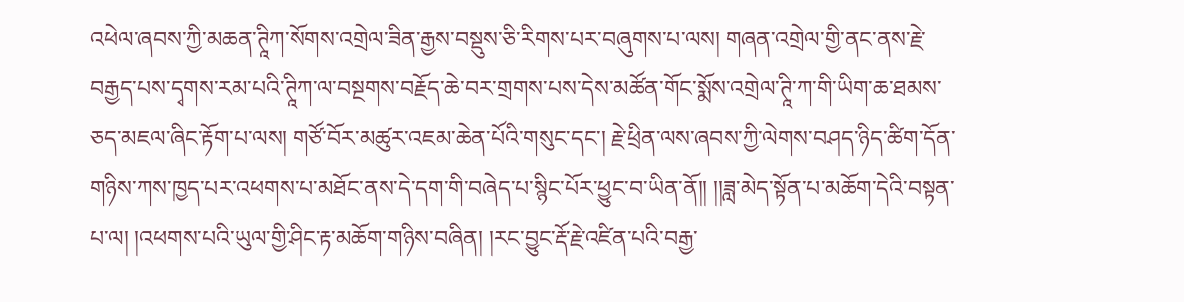འཕེལ་ཞབས་ཀྱི་མཆན་ཊཱིཀ་སོགས་འགྲེལ་ཟིན་རྒྱས་བསྡུས་ཅི་རིགས་པར་བཞུགས་པ་ལས། གཞན་འགྲེལ་གྱི་ནང་ནས་རྗེ་བརྒྱད་པས་དྭགས་རམ་པའི་ཊཱིཀ་ལ་བསྔགས་བརྗོད་ཆེ་བར་གྲགས་པས་དེས་མཚོན་གོང་སྨོས་འགྲེལ་ཊཱི་ཀ་གི་ཡིག་ཆ་ཐམས་ཅད་མཇལ་ཞིང་རྟོག་པ་ལས། གཙོ་བོར་མཚུར་འཇམ་ཆེན་པོའི་གསུང་དང་། རྗེ་ཕྲིན་ལས་ཞབས་ཀྱི་ལེགས་བཤད་ཉིད་ཚིག་དོན་གཉིས་ཀས་ཁྱད་པར་འཕགས་པ་མཐོང་ནས་དེ་དག་གི་བཞེད་པ་སྙིང་པོར་ཕྱུང་བ་ཡིན་ནོ།། །།ཟླ་མེད་སྟོན་པ་མཆོག་དེའི་བསྟན་པ་ལ། །འཕགས་པའི་ཡུལ་གྱི་ཤིང་རྟ་མཆོག་གཉིས་བཞིན། །རང་བྱུང་རྡོ་རྗེ་འཛིན་པའི་བརྒྱ་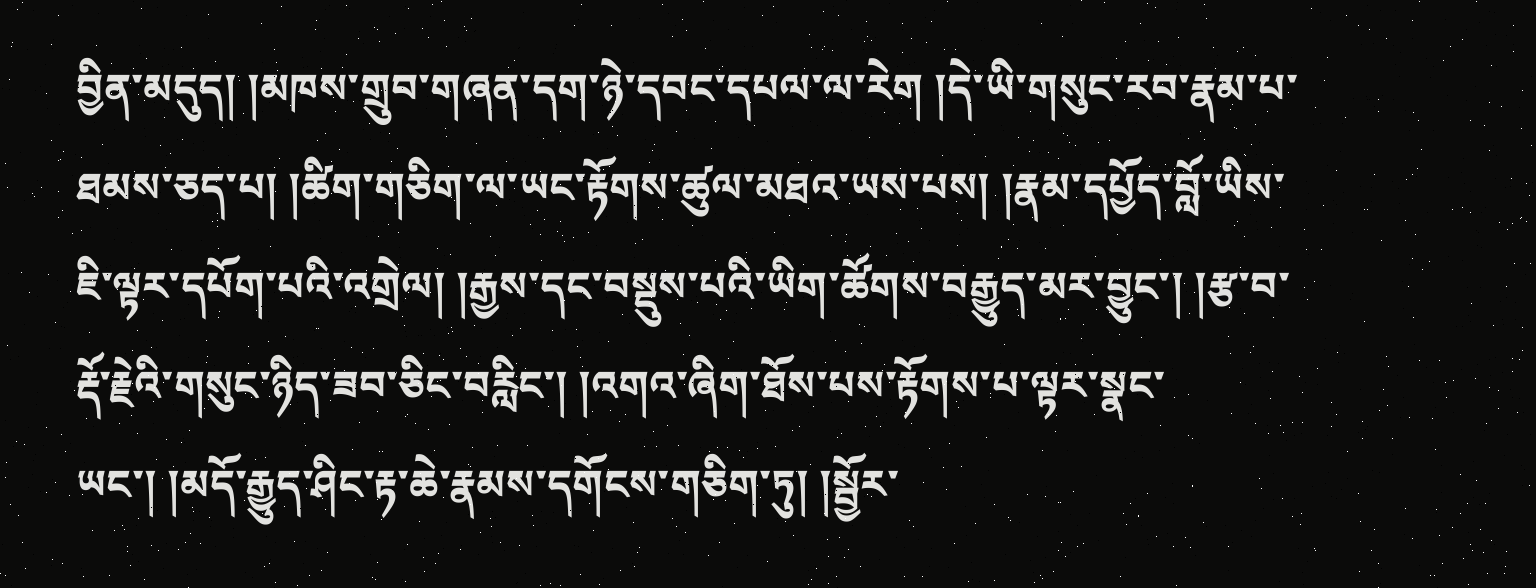བྱིན་མདུད། །མཁས་གྲུབ་གཞན་དག་ཉེ་དབང་དཔལ་ལ་རེག །དེ་ཡི་གསུང་རབ་རྣམ་པ་ཐམས་ཅད་པ། །ཚིག་གཅིག་ལ་ཡང་རྟོགས་ཚུལ་མཐའ་ཡས་པས། །རྣམ་དཔྱོད་བློ་ཡིས་ཇི་ལྟར་དཔོག་པའི་འགྲེལ། །རྒྱས་དང་བསྡུས་པའི་ཡིག་ཚོགས་བརྒྱུད་མར་བྱུང་། །རྩ་བ་རྡོ་རྗེའི་གསུང་ཉིད་ཟབ་ཅིང་བརླིང་། །འགའ་ཞིག་ཐོས་པས་རྟོགས་པ་ལྟར་སྣང་ཡང་། །མདོ་རྒྱུད་ཤིང་རྟ་ཆེ་རྣམས་དགོངས་གཅིག་ཏུ། །སྦྱོར་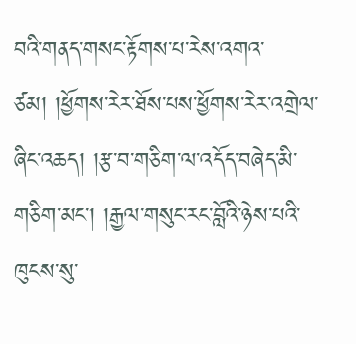བའི་གནད་གསང་རྟོགས་པ་རེས་འགའ་ཙམ། །ཕྱོགས་རེར་ཐོས་པས་ཕྱོགས་རེར་འགྲེལ་ཞིང་འཆད། །རྩ་བ་གཅིག་ལ་འདོད་བཞེད་མི་གཅིག་མང་། །རྒྱལ་གསུང་རང་བློའི་ཉེས་པའི་ཁུངས་སུ་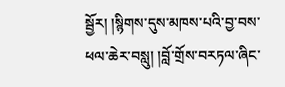སྦྱོར། །སྙིགས་དུས་མཁས་པའི་བྱ་བས་ཕལ་ཆེར་བསླུ། །བློ་གྲོས་བརཏལ་ཞིང་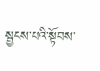སྦྱངས་པའི་སྟོབས་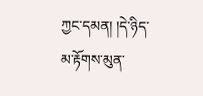ཀྱང་དམན། །དེ་ཉིད་མ་རྟོགས་མུན་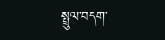སྤྲུལ་བདག་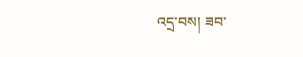འདྲ་བས། ཟབ་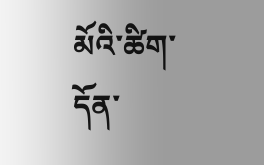མོའི་ཚིག་དོན་